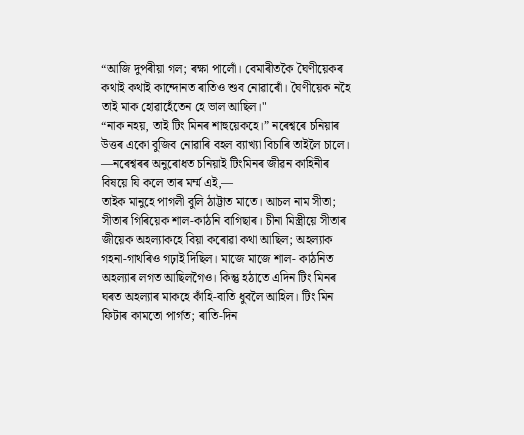“আজি দুপৰীয়া গল; ৰক্ষা পালোঁ। বেমাৰীতকৈ ঘৈণীয়েকৰ কথাই কথাই কান্দোনত ৰাতিও শুব নোৱাৰোঁ। ঘৈণীয়েক নহৈ তাই মাক হোৱাহেঁতেন হে ভাল আছিল।"
“নাক নহয়, তাই টিং মিনৰ শাহুয়েকহে।” নৰেশ্বৰে চনিয়াৰ উত্তৰ একো বুজিব নোৱাৰি বহল ব্যাখ্যা বিচাৰি তাইলৈ চালে।
—নৰেশ্বৰৰ অনুৰোধত চনিয়াই টিংমিনৰ জীৱন কাহিনীৰ বিষয়ে যি কলে তাৰ মৰ্ম্ম এই,—
তাইক মানুহে পাগলী বুলি ঠাট্টাত মাতে। আচল নাম সীতা; সীতাৰ গিৰিয়েক শাল-কাঠনি বাগিছাৰ। চীনা মিস্ত্ৰীয়ে সীতাৰ জীয়েক অহল্যাকহে বিয়া কৰোৱা কথা আছিল; অহল্যাক গহনা-গাথৰিও গঢ়াই দিছিল। মাজে মাজে শাল- কাঠনিত অহল্যাৰ লগত আছিলগৈও। কিন্তু হঠাতে এদিন টিং মিনৰ ঘৰত অহল্যাৰ মাকহে কাঁহি-বাতি ধুবলৈ আহিল। টিং মিন ফিটাৰ কামতো পাৰ্গত; ৰাতি-দিন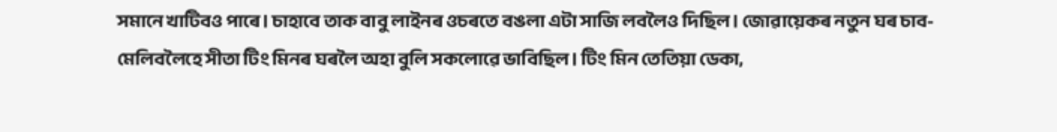সমানে খাটিবও পাৰে। চাহাবে তাক বাবু লাইনৰ ওচৰতে বঙলা এটা সাজি লবলৈও দিছিল। জোৱায়েকৰ নতুন ঘৰ চাব-মেলিবলৈহে সীতা টিং মিনৰ ঘৰলৈ অহা বুলি সকলোৱে ভাবিছিল। টিং মিন তেতিয়া ডেকা,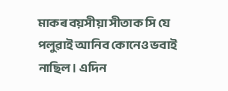মাকৰ বয়সীয়া সীতাক সি যে পলুৱাই আনিব কোনেও ভবাই নাছিল। এদিন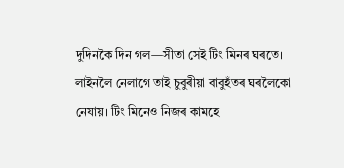দুদিনকৈ দিন গল—সীতা সেই টিং মিনৰ ঘৰতে। লাইনলৈ নেলাগে তাই চুবুৰীয়া বাবুহঁতৰ ঘৰলৈকো নেযায়। টিং মিনেও নিজৰ কামহে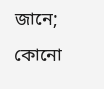জানে; কোনো